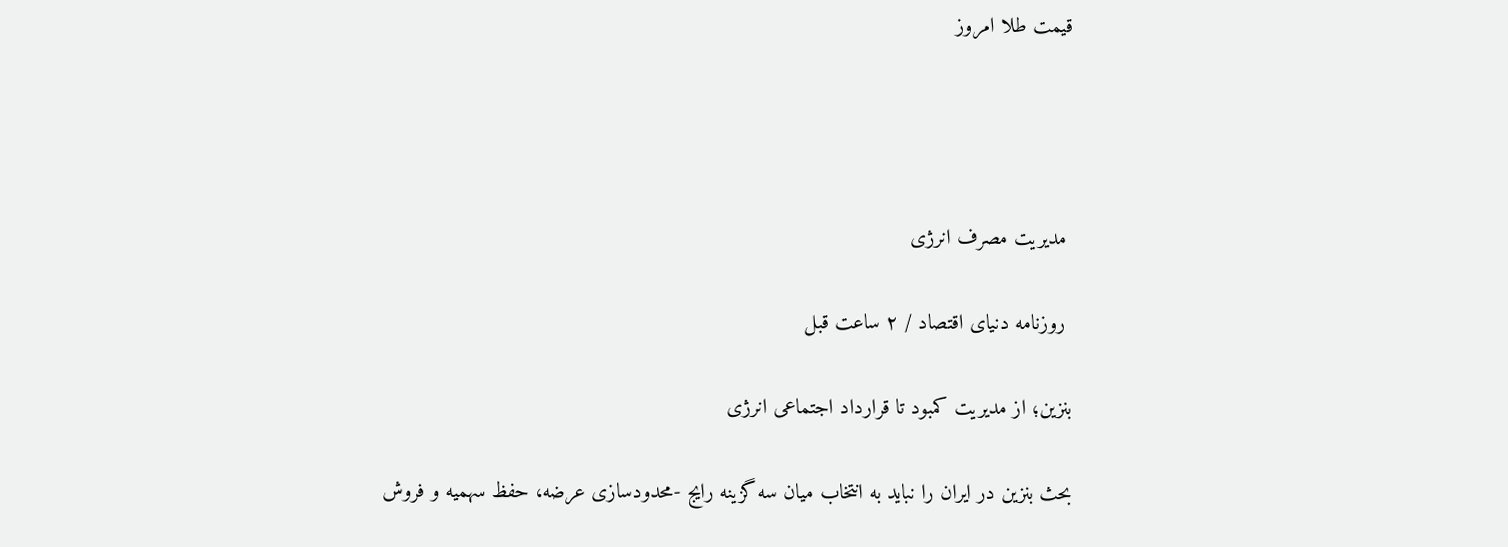قیمت طلا امروز




 مدیریت مصرف انرژی

 روزنامه دنیای اقتصاد / ۲ ساعت قبل

بنزین؛ از مدیریت کمبود تا قرارداد اجتماعی انرژی

بحث بنزین در ایران را نباید به انتخاب میان سه گزینه رایج -محدودسازی عرضه، حفظ سهمیه و فروش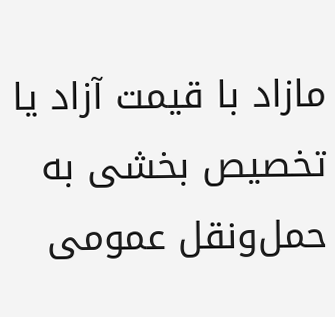مازاد با قیمت آزاد یا تخصیص بخشی به حمل‌ونقل عمومی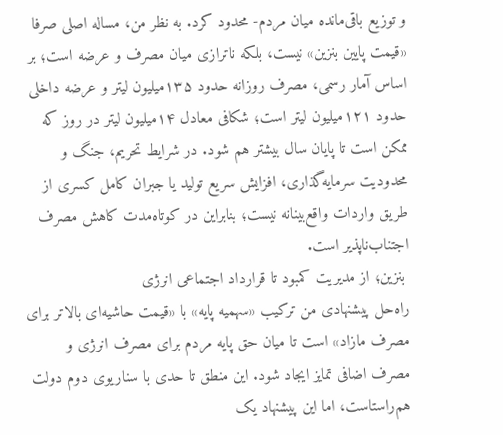و توزیع باقی‌مانده میان مردم- محدود کرد. به نظر من، مساله اصلی صرفا «قیمت پایین بنزین» نیست، بلکه ناترازی میان مصرف و عرضه است؛ بر اساس آمار رسمی، مصرف روزانه حدود ۱۳۵‌میلیون لیتر و عرضه داخلی حدود ۱۲۱‌میلیون لیتر است؛ شکافی معادل ۱۴‌میلیون لیتر در روز که ممکن است تا پایان سال بیشتر هم شود. در شرایط تحریم، جنگ و محدودیت سرمایه‌گذاری، افزایش سریع تولید یا جبران کامل کسری از طریق واردات واقع‌بینانه نیست؛ بنابراین در کوتاه‌مدت کاهش مصرف اجتناب‌ناپذیر است.
 بنزین؛ از مدیریت کمبود تا قرارداد اجتماعی انرژی
راه‌حل پیشنهادی من ترکیب «سهمیه پایه» با «قیمت حاشیه‌ای بالاتر برای مصرف مازاد» است تا میان حق پایه مردم برای مصرف انرژی و مصرف اضافی تمایز ایجاد شود. این منطق تا حدی با سناریوی دوم دولت هم‌راستاست، اما این پیشنهاد یک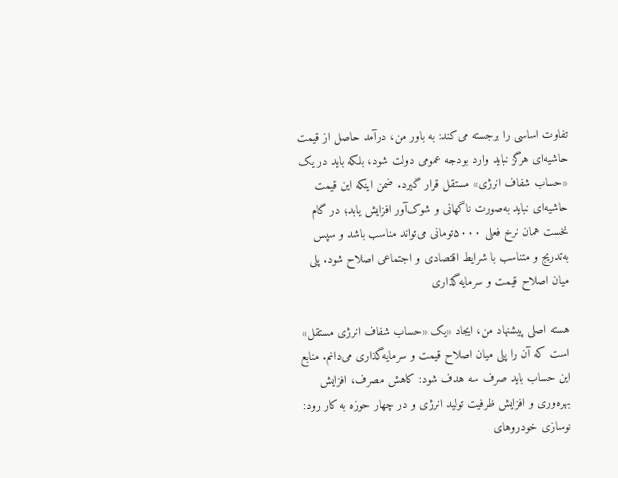تفاوت اساسی را برجسته می‌کند: به باور من، درآمد حاصل از قیمت حاشیه‌ای هرگز نباید وارد بودجه عمومی دولت شود، بلکه باید در یک «حساب شفاف انرژی» مستقل قرار گیرد. ضمن اینکه این قیمت حاشیه‌ای نباید به‌صورت ناگهانی و شوک‌آور افزایش یابد؛ در گام نخست همان نرخ فعلی ۵۰۰۰تومانی می‌تواند مناسب باشد و سپس به‌تدریج و متناسب با شرایط اقتصادی و اجتماعی اصلاح شود. پلی میان اصلاح قیمت و سرمایه‌گذاری

هسته اصلی پیشنهاد من، ایجاد «یک «حساب شفاف انرژی مستقل» است که آن را پلی میان اصلاح قیمت و سرمایه‌گذاری می‌دانم. منابع این حساب باید صرف سه هدف شود: کاهش مصرف، افزایش بهره‌وری و افزایش ظرفیت تولید انرژی و در چهار حوزه به کار رود: نوسازی خودروهای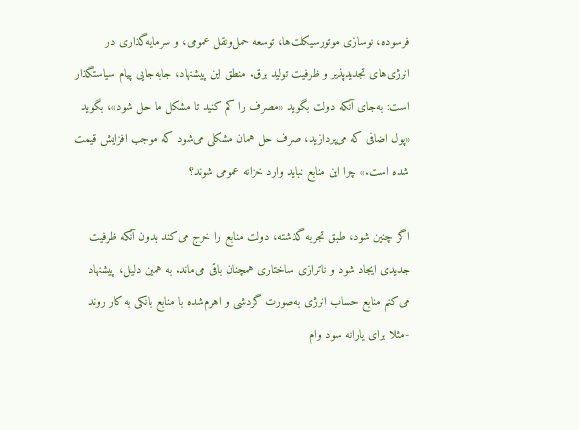فرسوده، نوسازی موتورسیکلت‌ها، توسعه حمل‌ونقل عمومی، و سرمایه‌گذاری در انرژی‌های تجدیدپذیر و ظرفیت تولید برق. منطق این پیشنهاد، جابه‌جایی پیام سیاستگذار است: به‌جای آنکه دولت بگوید «مصرف را کم کنید تا مشکل ما حل شود»، بگوید «پول اضافی‌ که می‌پردازید، صرف حل همان مشکلی می‌شود که موجب افزایش قیمت شده است.» چرا این منابع نباید وارد خزانه عمومی شوند؟

اگر چنین شود، طبق تجربه گذشته، دولت منابع را خرج می‌کند بدون آنکه ظرفیت جدیدی ایجاد شود و ناترازی ساختاری همچنان باقی می‌ماند. به همین دلیل، پیشنهاد می‌کنم منابع حساب انرژی به‌صورت گردشی و اهرم‌شده با منابع بانکی به کار روند -مثلا برای یارانه سود وام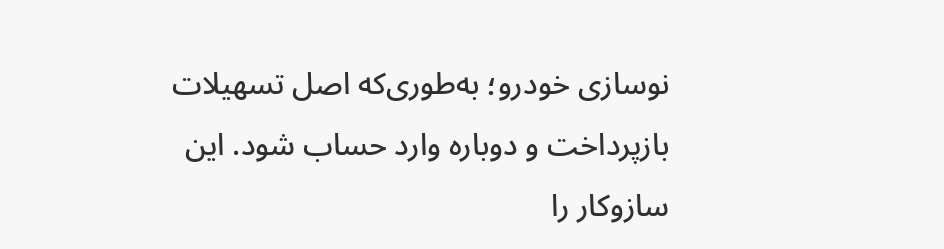نوسازی خودرو؛ به‌طوری‌که اصل تسهیلات بازپرداخت و دوباره وارد حساب شود. این سازوکار را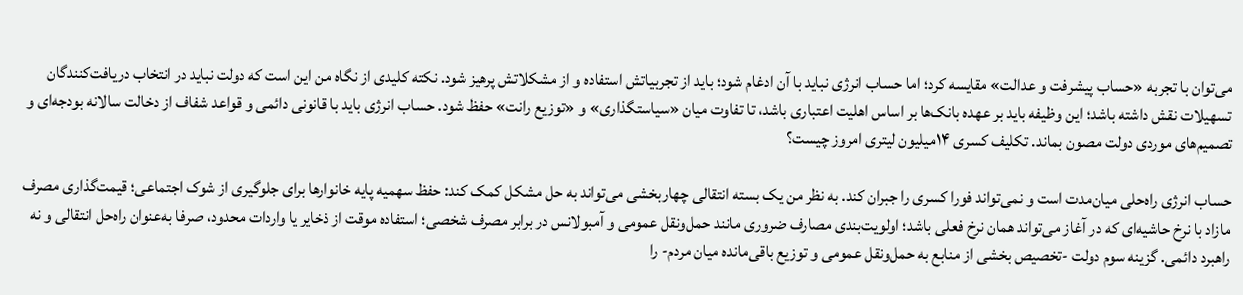می‌توان با تجربه «حساب پیشرفت و عدالت» مقایسه کرد؛ اما حساب انرژی نباید با آن ادغام شود؛ باید از تجربیاتش استفاده و از مشکلاتش پرهیز شود. نکته کلیدی از نگاه من این است که دولت نباید در انتخاب دریافت‌کنندگان تسهیلات نقش داشته باشد؛ این وظیفه باید بر عهده بانک‌ها بر اساس اهلیت اعتباری باشد، تا تفاوت میان «سیاستگذاری» و «توزیع رانت» حفظ شود. حساب انرژی باید با قانونی دائمی و قواعد شفاف از دخالت سالانه بودجه‌ای و تصمیم‌های موردی دولت مصون بماند. تکلیف کسری ۱۴‌میلیون لیتری امروز چیست؟

حساب انرژی راه‌حلی میان‌مدت است و نمی‌تواند فورا کسری را جبران کند. به نظر من یک بسته انتقالی چهاربخشی می‌تواند به حل مشکل کمک کند: حفظ سهمیه پایه خانوارها برای جلوگیری از شوک اجتماعی؛ قیمت‌گذاری مصرف مازاد با نرخ حاشیه‌ای که در آغاز می‌تواند همان نرخ فعلی باشد؛ اولویت‌بندی مصارف ضروری مانند حمل‌ونقل عمومی و آمبولانس در برابر مصرف شخصی؛ استفاده موقت از ذخایر یا واردات محدود، صرفا به‌عنوان راه‌حل انتقالی و نه راهبرد دائمی. گزینه سوم دولت -تخصیص بخشی از منابع به حمل‌ونقل عمومی و توزیع باقی‌مانده میان مردم- را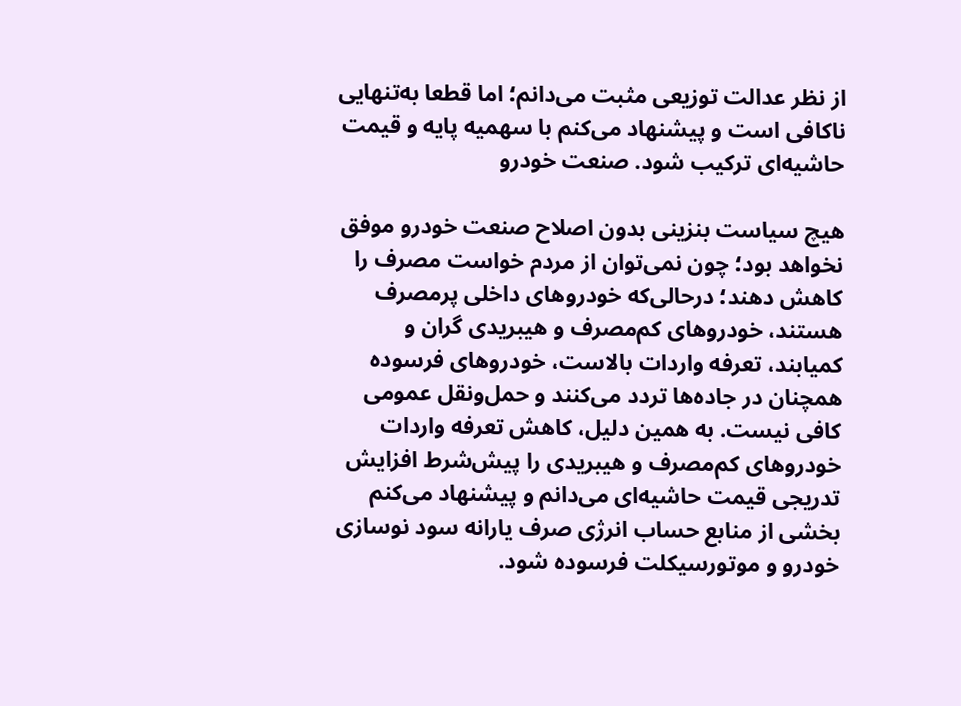از نظر عدالت توزیعی مثبت می‌دانم؛ اما قطعا به‌تنهایی ناکافی است و پیشنهاد می‌کنم با سهمیه پایه و قیمت حاشیه‌ای ترکیب شود. صنعت خودرو

هیچ سیاست بنزینی بدون اصلاح صنعت خودرو موفق نخواهد بود؛ چون نمی‌توان از مردم خواست مصرف را کاهش دهند؛ درحالی‌که خودروهای داخلی پرمصرف‌ هستند، خودروهای کم‌مصرف و هیبریدی گران و کمیابند، تعرفه واردات بالاست، خودروهای فرسوده همچنان در جاده‌ها تردد می‌کنند و حمل‌ونقل عمومی کافی نیست. به همین دلیل، کاهش تعرفه واردات خودروهای کم‌مصرف و هیبریدی را پیش‌شرط افزایش تدریجی قیمت حاشیه‌ای می‌دانم و پیشنهاد می‌کنم بخشی از منابع حساب انرژی صرف یارانه سود نوسازی خودرو و موتورسیکلت فرسوده شود.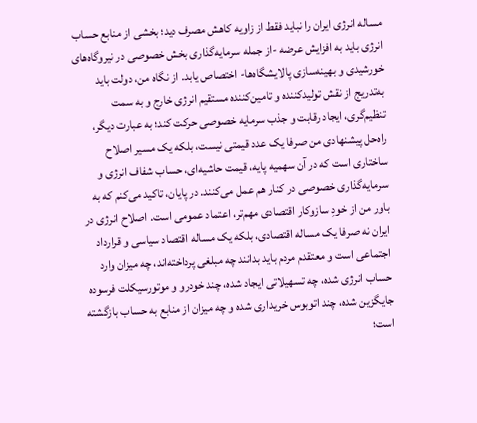مساله انرژی ایران را نباید فقط از زاویه کاهش مصرف دید؛ بخشی از منابع حساب انرژی باید به افزایش عرضه -از جمله سرمایه‌گذاری بخش خصوصی در نیروگاه‌های خورشیدی و بهینه‌سازی پالایشگاه‌ها- اختصاص یابد. از نگاه من، دولت باید به‌تدریج از نقش تولیدکننده و تامین‌کننده مستقیم انرژی خارج و به سمت تنظیم‌گری، ایجاد رقابت و جذب سرمایه خصوصی حرکت کند؛ به عبارت دیگر، راه‌حل پیشنهادی من صرفا یک عدد قیمتی نیست، بلکه یک مسیر اصلاح ساختاری است که در آن سهمیه پایه، قیمت حاشیه‌ای، حساب شفاف انرژی و سرمایه‌گذاری خصوصی در کنار هم عمل می‌کنند. در پایان، تاکید می‌کنم که به باور من از خودِ سازوکار اقتصادی مهم‌تر، اعتماد عمومی است. اصلاح انرژی در ایران نه صرفا یک مساله اقتصادی، بلکه یک مساله اقتصاد سیاسی و قرارداد اجتماعی است و معتقدم مردم باید بدانند چه مبلغی پرداخته‌اند، چه میزان وارد حساب انرژی شده، چه تسهیلاتی ایجاد شده، چند خودرو و موتورسیکلت فرسوده جایگزین شده، چند اتوبوس خریداری شده و چه میزان از منابع به حساب بازگشته است؛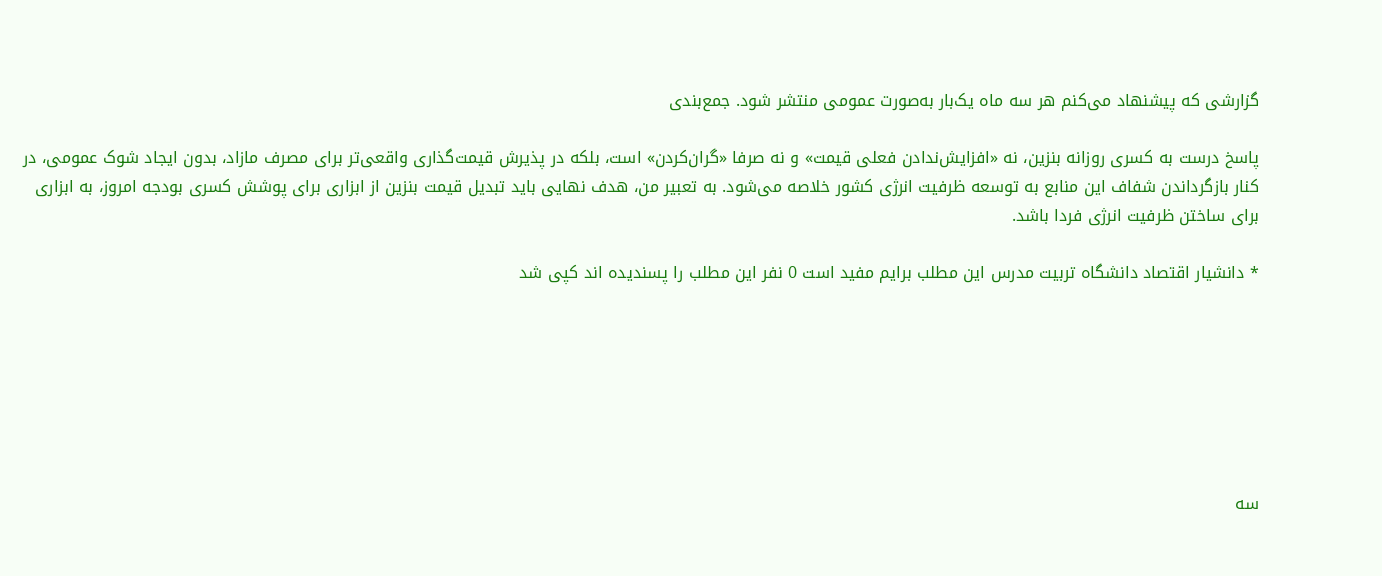گزارشی که پیشنهاد می‌کنم هر سه ماه یک‌بار به‌صورت عمومی منتشر شود. جمع‌بندی

پاسخ درست به کسری روزانه بنزین، نه «افزایش‌ندادن فعلی قیمت» و نه صرفا «گران‌کردن» است، بلکه در پذیرش قیمت‌گذاری واقعی‌تر برای مصرف مازاد، بدون ایجاد شوک عمومی، در کنار بازگرداندن شفاف این منابع به توسعه ظرفیت انرژی کشور خلاصه می‌شود. به تعبیر من، هدف نهایی باید تبدیل قیمت بنزین از ابزاری برای پوشش کسری بودجه امروز، به ابزاری برای ساختن ظرفیت انرژی فردا باشد.

* دانشیار اقتصاد دانشگاه تربیت مدرس این مطلب برایم مفید است 0 نفر این مطلب را پسندیده اند کپی شد







سه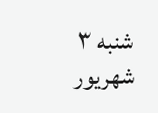شنبه ۳ شهریور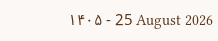۱۴۰۵ - 25 August 2026